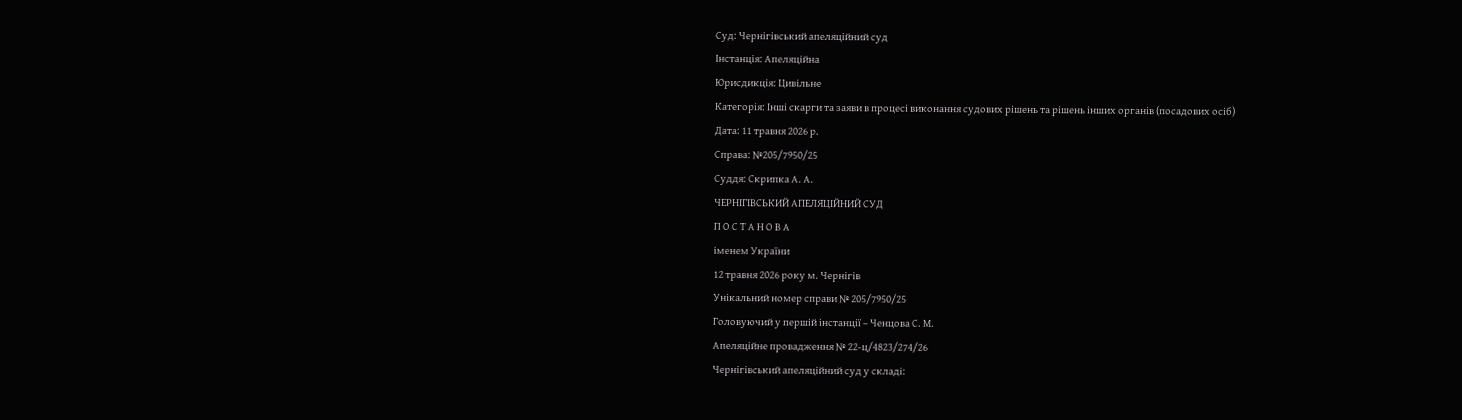Суд: Чернігівський апеляційний суд
Інстанція: Апеляційна
Юрисдикція: Цивільне
Категорія: Інші скарги та заяви в процесі виконання судових рішень та рішень інших органів (посадових осіб)
Дата: 11 травня 2026 р.
Справа: №205/7950/25
Суддя: Скрипка А. А.
ЧЕРНІГІВСЬКИЙ АПЕЛЯЦІЙНИЙ СУД
П О С Т А Н О В А
іменем України
12 травня 2026 року м. Чернігів
Унікальний номер справи № 205/7950/25
Головуючий у першій інстанції – Ченцова С. М.
Апеляційне провадження № 22-ц/4823/274/26
Чернігівський апеляційний суд у складі: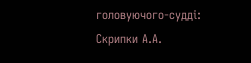головуючого-судді: Скрипки А.А.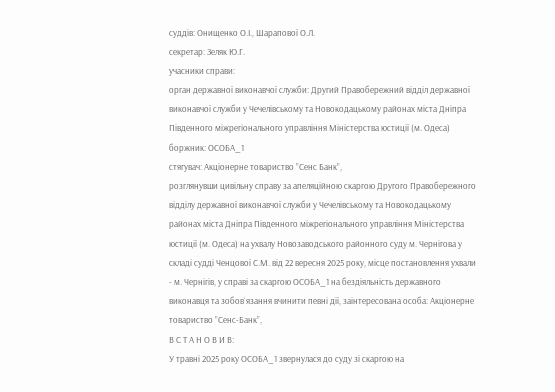суддів: Онищенко О.І., Шарапової О.Л.
секретар: Зеляк Ю.Г.
учасники справи:
орган державної виконавчої служби: Другий Правобережний відділ державної виконавчої служби у Чечелівському та Новокодацькому районах міста Дніпра Південного міжрегіонального управління Міністерства юстиції (м. Одеса)
боржник: ОСОБА_1
стягувач: Акціонерне товариство ”Сенс Банк”,
розглянувши цивільну справу за апеляційною скаргою Другого Правобережного відділу державної виконавчої служби у Чечелівському та Новокодацькому районах міста Дніпра Південного міжрегіонального управління Міністерства юстиції (м. Одеса) на ухвалу Новозаводського районного суду м. Чернігова у складі судді Ченцової С.М. від 22 вересня 2025 року, місце постановлення ухвали - м. Чернігів, у справі за скаргою ОСОБА_1 на бездіяльність державного виконавця та зобов`язання вчинити певні дії, заінтересована особа: Акціонерне товариство ”Сенс-Банк”,
В С Т А Н О В И В:
У травні 2025 року ОСОБА_1 звернулася до суду зі скаргою на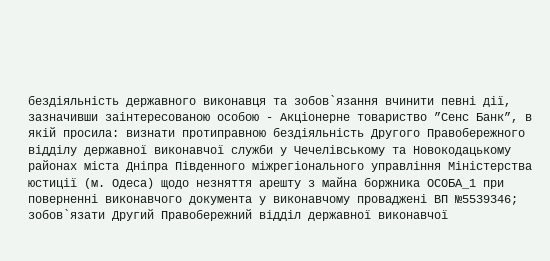бездіяльність державного виконавця та зобов`язання вчинити певні дії, зазначивши заінтересованою особою - Акціонерне товариство ”Сенс Банк”, в якій просила: визнати протиправною бездіяльність Другого Правобережного відділу державної виконавчої служби у Чечелівському та Новокодацькому районах міста Дніпра Південного міжрегіонального управління Міністерства юстиції (м. Одеса) щодо незняття арешту з майна боржника ОСОБА_1 при поверненні виконавчого документа у виконавчому проваджені ВП №5539346; зобов`язати Другий Правобережний відділ державної виконавчої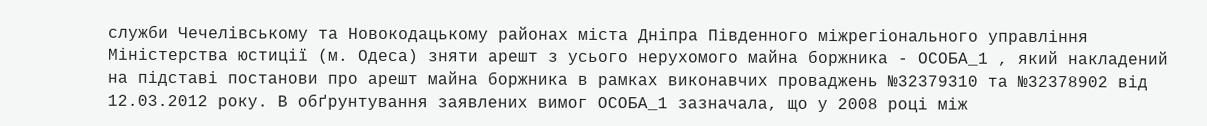служби Чечелівському та Новокодацькому районах міста Дніпра Південного міжрегіонального управління Міністерства юстиції (м. Одеса) зняти арешт з усього нерухомого майна боржника - ОСОБА_1 , який накладений на підставі постанови про арешт майна боржника в рамках виконавчих проваджень №32379310 та №32378902 від 12.03.2012 року. В обґрунтування заявлених вимог ОСОБА_1 зазначала, що у 2008 році між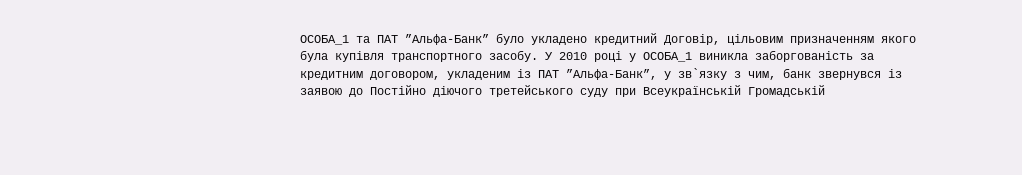ОСОБА_1 та ПАТ ”Альфа-Банк” було укладено кредитний Договір, цільовим призначенням якого була купівля транспортного засобу. У 2010 році у ОСОБА_1 виникла заборгованість за кредитним договором, укладеним із ПАТ ”Альфа-Банк”, у зв`язку з чим, банк звернувся із заявою до Постійно діючого третейського суду при Всеукраїнській Громадській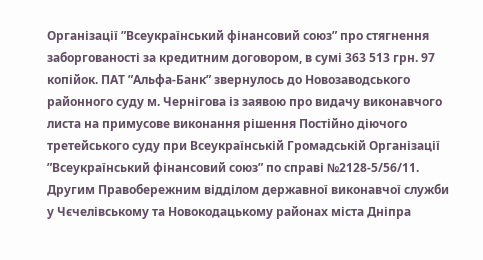Організації ”Всеукраїнський фінансовий союз” про стягнення заборгованості за кредитним договором, в сумі 363 513 грн. 97 копійок. ПАТ ”Альфа-Банк” звернулось до Новозаводського районного суду м. Чернігова із заявою про видачу виконавчого листа на примусове виконання рішення Постійно діючого третейського суду при Всеукраїнській Громадській Організації ”Всеукраїнський фінансовий союз” по справі №2128-5/56/11. Другим Правобережним відділом державної виконавчої служби у Чєчелівському та Новокодацькому районах міста Дніпра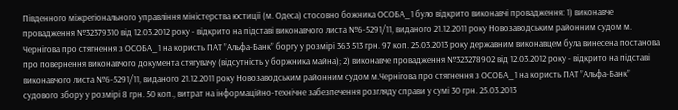Південного міжрегіонального управління міністерства юстиції (м. Одеса) стосовно божника ОСОБА_1 було відкрито виконавчі провадження: 1) виконавче провадження №32379310 від 12.03.2012 року - відкрито на підставі виконавчого листа №6-5291/11, виданого 21.12.2011 року Новозаводським районним судом м. Чернігова про стягнення з ОСОБА_1 на користь ПАТ ”Альфа-Банк” боргу у розмірі 363 513 грн. 97 коп. 25.03.2013 року державним виконавцем була винесена постанова про повернення виконавчого документа стягувачу (відсутність у боржника майна); 2) виконавче провадження №323278902 від 12.03.2012 року - відкрито на підставі виконавчого листа №6-5291/11, виданого 21.12.2011 року Новозаводським районним судом м.Чернігова про стягнення з ОСОБА_1 на користь ПАТ ”Альфа-Банк” судового збору у розмірі 8 грн. 50 коп., витрат на інформаційно-технічне забезпечення розгляду справи у сумі 30 грн. 25.03.2013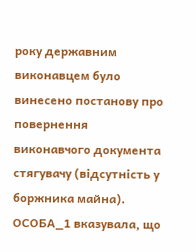року державним виконавцем було винесено постанову про повернення виконавчого документа стягувачу (відсутність у боржника майна). ОСОБА_1 вказувала, що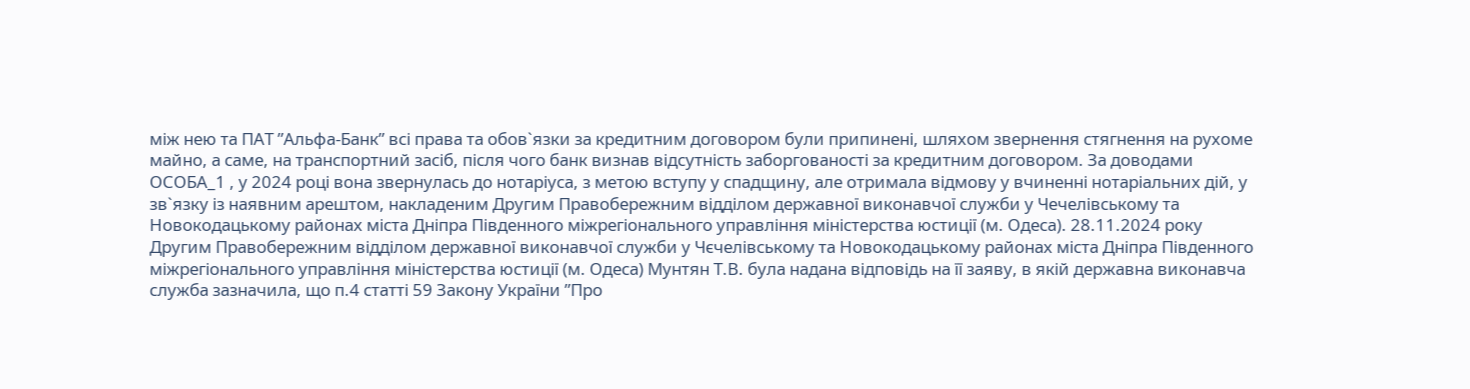між нею та ПАТ ”Альфа-Банк” всі права та обов`язки за кредитним договором були припинені, шляхом звернення стягнення на рухоме майно, а саме, на транспортний засіб, після чого банк визнав відсутність заборгованості за кредитним договором. За доводами ОСОБА_1 , у 2024 році вона звернулась до нотаріуса, з метою вступу у спадщину, але отримала відмову у вчиненні нотаріальних дій, у зв`язку із наявним арештом, накладеним Другим Правобережним відділом державної виконавчої служби у Чечелівському та Новокодацькому районах міста Дніпра Південного міжрегіонального управління міністерства юстиції (м. Одеса). 28.11.2024 року Другим Правобережним відділом державної виконавчої служби у Чєчелівському та Новокодацькому районах міста Дніпра Південного міжрегіонального управління міністерства юстиції (м. Одеса) Мунтян Т.В. була надана відповідь на її заяву, в якій державна виконавча служба зазначила, що п.4 статті 59 Закону України ”Про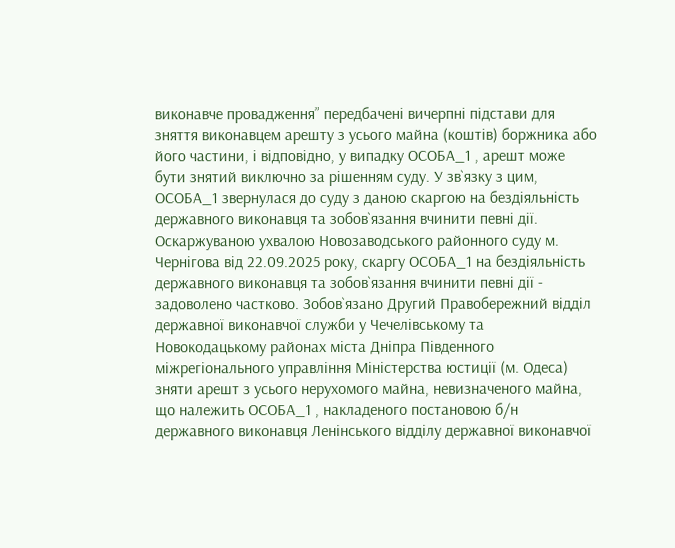виконавче провадження” передбачені вичерпні підстави для зняття виконавцем арешту з усього майна (коштів) боржника або його частини, і відповідно, у випадку ОСОБА_1 , арешт може бути знятий виключно за рішенням суду. У зв`язку з цим, ОСОБА_1 звернулася до суду з даною скаргою на бездіяльність державного виконавця та зобов`язання вчинити певні дії.
Оскаржуваною ухвалою Новозаводського районного суду м. Чернігова від 22.09.2025 року, скаргу ОСОБА_1 на бездіяльність державного виконавця та зобов`язання вчинити певні дії - задоволено частково. Зобов`язано Другий Правобережний відділ державної виконавчої служби у Чечелівському та Новокодацькому районах міста Дніпра Південного міжрегіонального управління Міністерства юстиції (м. Одеса) зняти арешт з усього нерухомого майна, невизначеного майна, що належить ОСОБА_1 , накладеного постановою б/н державного виконавця Ленінського відділу державної виконавчої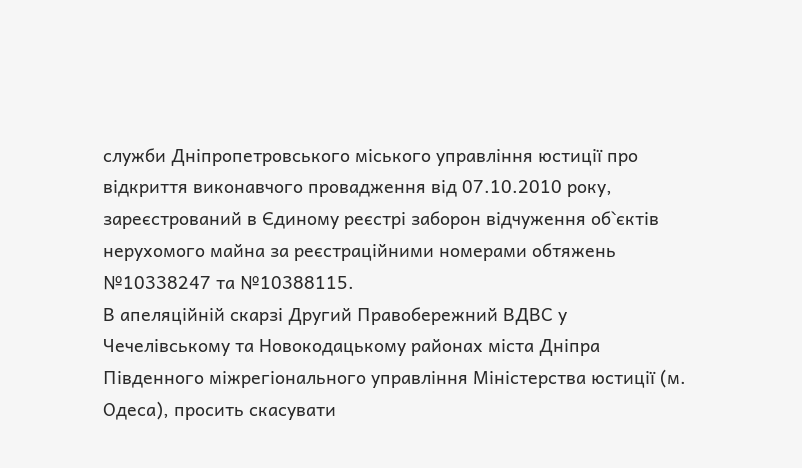служби Дніпропетровського міського управління юстиції про відкриття виконавчого провадження від 07.10.2010 року, зареєстрований в Єдиному реєстрі заборон відчуження об`єктів нерухомого майна за реєстраційними номерами обтяжень №10338247 та №10388115.
В апеляційній скарзі Другий Правобережний ВДВС у Чечелівському та Новокодацькому районах міста Дніпра Південного міжрегіонального управління Міністерства юстиції (м. Одеса), просить скасувати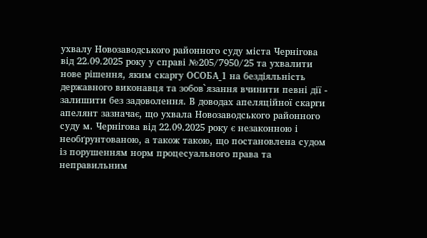ухвалу Новозаводського районного суду міста Чернігова від 22.09.2025 року у справі №205/7950/25 та ухвалити нове рішення, яким скаргу ОСОБА_1 на бездіяльність державного виконавця та зобов`язання вчинити певні дії - залишити без задоволення. В доводах апеляційної скарги апелянт зазначає, що ухвала Новозаводського районного суду м. Чернігова від 22.09.2025 року є незаконною і необґрунтованою, а також такою, що постановлена судом із порушенням норм процесуального права та неправильним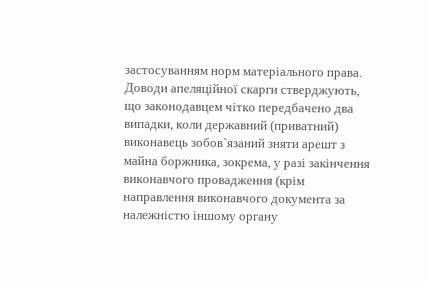застосуванням норм матеріального права. Доводи апеляційної скарги стверджують, що законодавцем чітко передбачено два випадки, коли державний (приватний) виконавець зобов`язаний зняти арешт з майна боржника, зокрема, у разі закінчення виконавчого провадження (крім направлення виконавчого документа за належністю іншому органу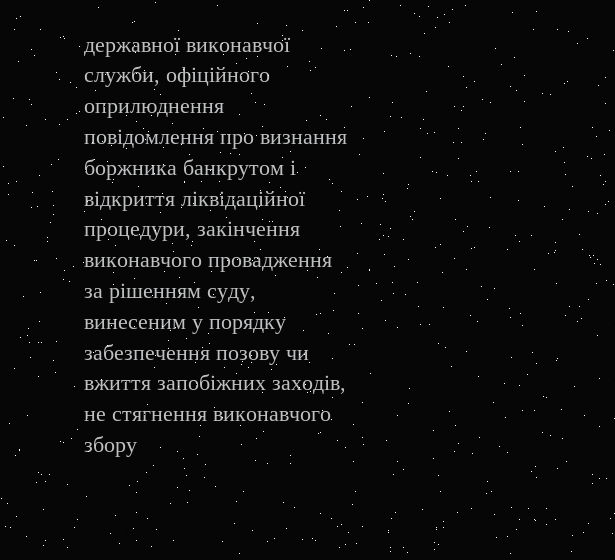державної виконавчої служби, офіційного оприлюднення повідомлення про визнання боржника банкрутом і відкриття ліквідаційної процедури, закінчення виконавчого провадження за рішенням суду, винесеним у порядку забезпечення позову чи вжиття запобіжних заходів, не стягнення виконавчого збору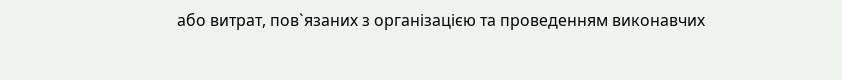або витрат, пов`язаних з організацією та проведенням виконавчих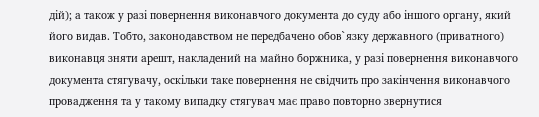дій); а також у разі повернення виконавчого документа до суду або іншого органу, який його видав. Тобто, законодавством не передбачено обов`язку державного (приватного) виконавця зняти арешт, накладений на майно боржника, у разі повернення виконавчого документа стягувачу, оскільки таке повернення не свідчить про закінчення виконавчого провадження та у такому випадку стягувач має право повторно звернутися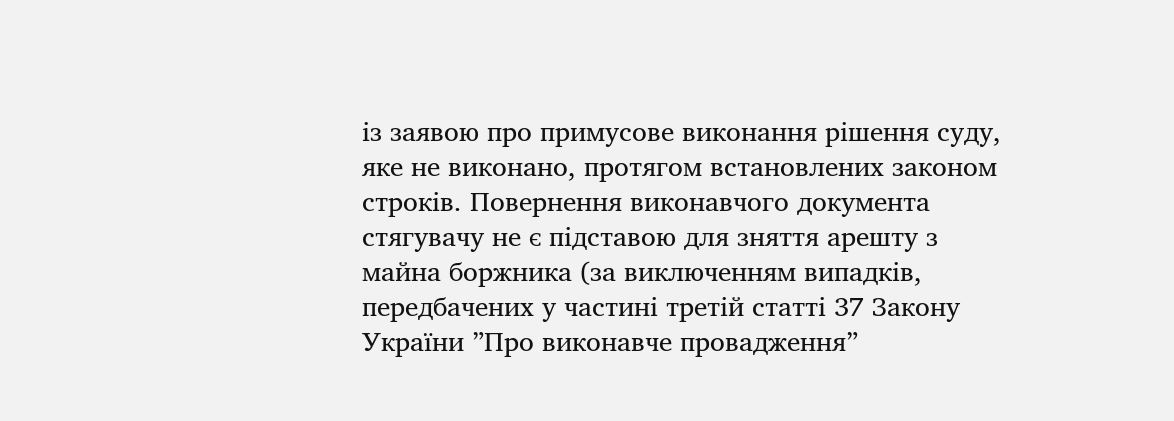із заявою про примусове виконання рішення суду, яке не виконано, протягом встановлених законом строків. Повернення виконавчого документа стягувачу не є підставою для зняття арешту з майна боржника (за виключенням випадків, передбачених у частині третій статті 37 Закону України ”Про виконавче провадження”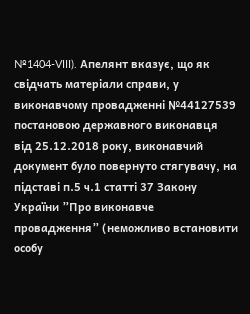№1404-VIII). Апелянт вказує, що як свідчать матеріали справи, у виконавчому провадженні №44127539 постановою державного виконавця від 25.12.2018 року, виконавчий документ було повернуто стягувачу, на підставі п.5 ч.1 статті 37 Закону України ”Про виконавче провадження” (неможливо встановити особу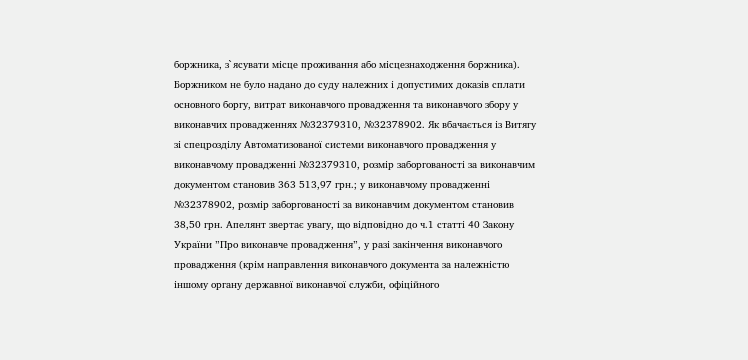боржника, з`ясувати місце проживання або місцезнаходження боржника). Боржником не було надано до суду належних і допустимих доказів сплати основного боргу, витрат виконавчого провадження та виконавчого збору у виконавчих провадженнях №32379310, №32378902. Як вбачається із Витягу зі спецрозділу Автоматизованої системи виконавчого провадження у виконавчому провадженні №32379310, розмір заборгованості за виконавчим документом становив 363 513,97 грн.; у виконавчому провадженні №32378902, розмір заборгованості за виконавчим документом становив 38,50 грн. Апелянт звертає увагу, що відповідно до ч.1 статті 40 Закону України ”Про виконавче провадження”, у разі закінчення виконавчого провадження (крім направлення виконавчого документа за належністю іншому органу державної виконавчої служби, офіційного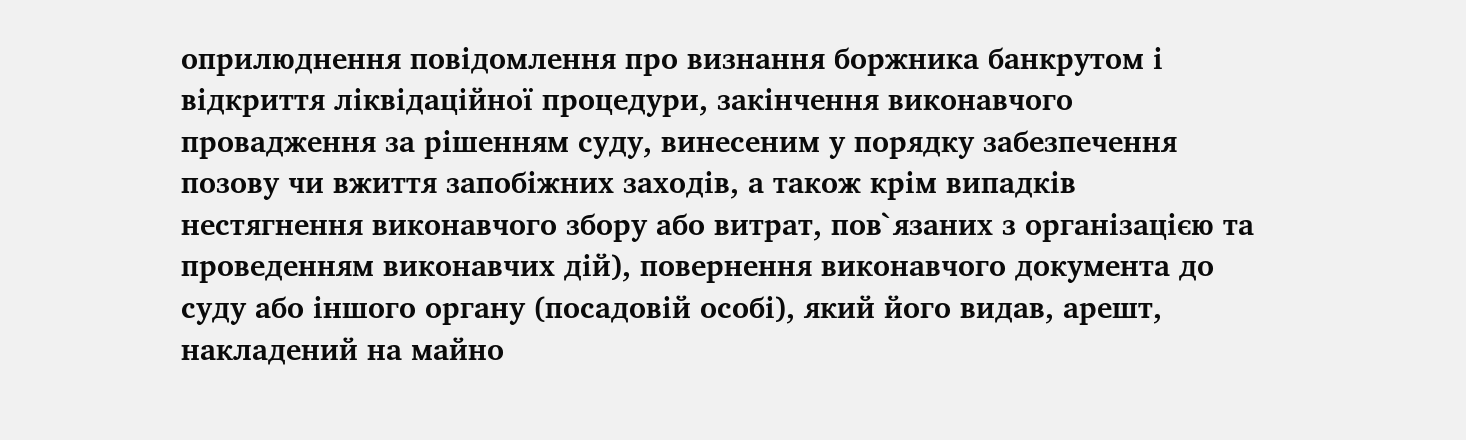оприлюднення повідомлення про визнання боржника банкрутом і відкриття ліквідаційної процедури, закінчення виконавчого провадження за рішенням суду, винесеним у порядку забезпечення позову чи вжиття запобіжних заходів, а також крім випадків нестягнення виконавчого збору або витрат, пов`язаних з організацією та проведенням виконавчих дій), повернення виконавчого документа до суду або іншого органу (посадовій особі), який його видав, арешт, накладений на майно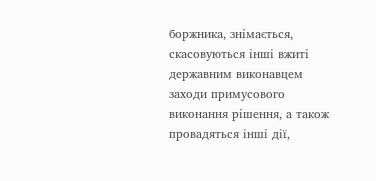боржника, знімається, скасовуються інші вжиті державним виконавцем заходи примусового виконання рішення, а також провадяться інші дії,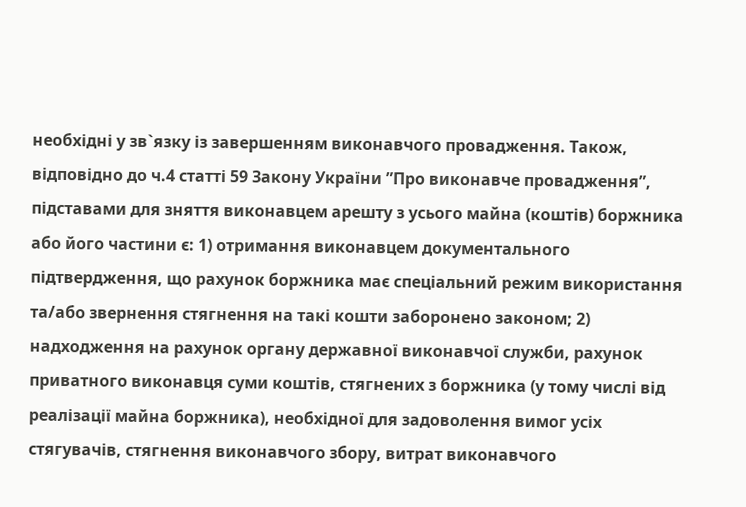необхідні у зв`язку із завершенням виконавчого провадження. Також, відповідно до ч.4 статті 59 Закону України ”Про виконавче провадження”, підставами для зняття виконавцем арешту з усього майна (коштів) боржника або його частини є: 1) отримання виконавцем документального підтвердження, що рахунок боржника має спеціальний режим використання та/або звернення стягнення на такі кошти заборонено законом; 2) надходження на рахунок органу державної виконавчої служби, рахунок приватного виконавця суми коштів, стягнених з боржника (у тому числі від реалізації майна боржника), необхідної для задоволення вимог усіх стягувачів, стягнення виконавчого збору, витрат виконавчого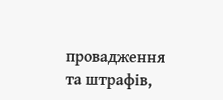провадження та штрафів,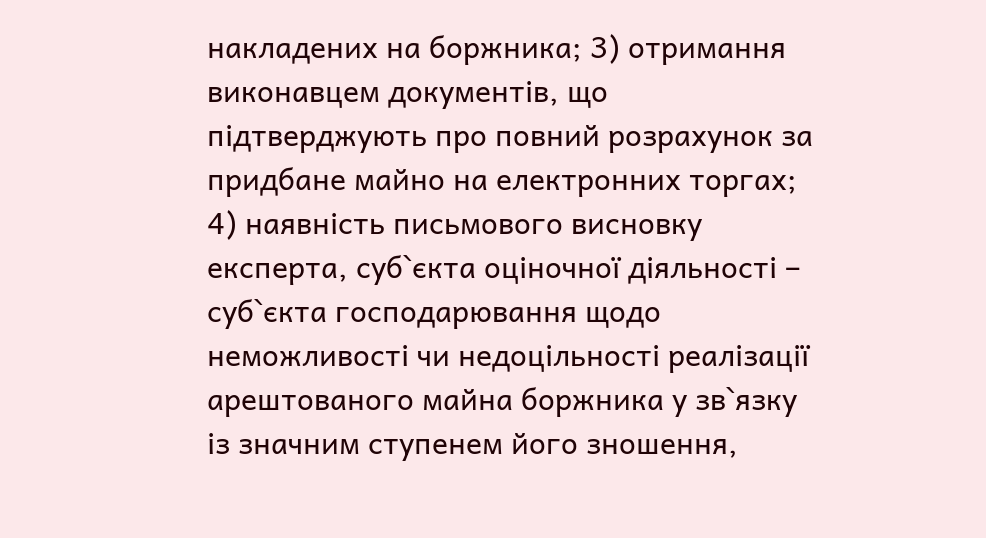накладених на боржника; 3) отримання виконавцем документів, що підтверджують про повний розрахунок за придбане майно на електронних торгах; 4) наявність письмового висновку експерта, суб`єкта оціночної діяльності – суб`єкта господарювання щодо неможливості чи недоцільності реалізації арештованого майна боржника у зв`язку із значним ступенем його зношення,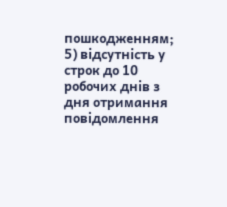пошкодженням; 5) відсутність у строк до 10 робочих днів з дня отримання повідомлення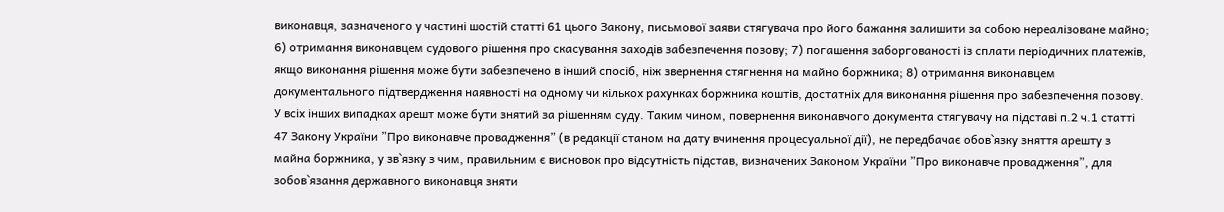виконавця, зазначеного у частині шостій статті 61 цього Закону, письмової заяви стягувача про його бажання залишити за собою нереалізоване майно; 6) отримання виконавцем судового рішення про скасування заходів забезпечення позову; 7) погашення заборгованості із сплати періодичних платежів, якщо виконання рішення може бути забезпечено в інший спосіб, ніж звернення стягнення на майно боржника; 8) отримання виконавцем документального підтвердження наявності на одному чи кількох рахунках боржника коштів, достатніх для виконання рішення про забезпечення позову. У всіх інших випадках арешт може бути знятий за рішенням суду. Таким чином, повернення виконавчого документа стягувачу на підставі п.2 ч.1 статті 47 Закону України ”Про виконавче провадження” (в редакції станом на дату вчинення процесуальної дії), не передбачає обов`язку зняття арешту з майна боржника, у зв`язку з чим, правильним є висновок про відсутність підстав, визначених Законом України ”Про виконавче провадження”, для зобов`язання державного виконавця зняти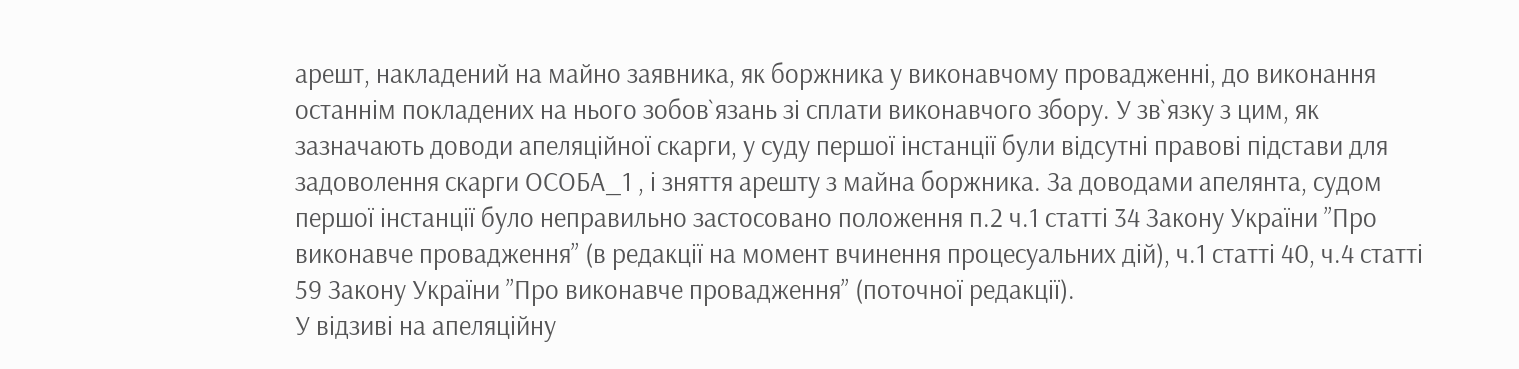арешт, накладений на майно заявника, як боржника у виконавчому провадженні, до виконання останнім покладених на нього зобов`язань зі сплати виконавчого збору. У зв`язку з цим, як зазначають доводи апеляційної скарги, у суду першої інстанції були відсутні правові підстави для задоволення скарги ОСОБА_1 , і зняття арешту з майна боржника. За доводами апелянта, судом першої інстанції було неправильно застосовано положення п.2 ч.1 статті 34 Закону України ”Про виконавче провадження” (в редакції на момент вчинення процесуальних дій), ч.1 статті 40, ч.4 статті 59 Закону України ”Про виконавче провадження” (поточної редакції).
У відзиві на апеляційну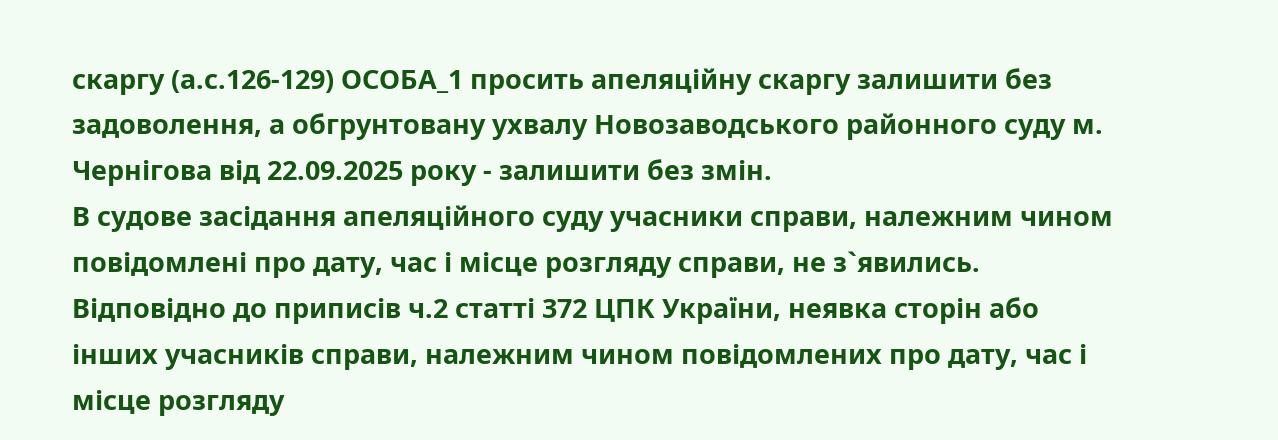скаргу (а.с.126-129) ОСОБА_1 просить апеляційну скаргу залишити без задоволення, а обгрунтовану ухвалу Новозаводського районного суду м. Чернігова від 22.09.2025 року - залишити без змін.
В судове засідання апеляційного суду учасники справи, належним чином повідомлені про дату, час і місце розгляду справи, не з`явились. Відповідно до приписів ч.2 статті 372 ЦПК України, неявка сторін або інших учасників справи, належним чином повідомлених про дату, час і місце розгляду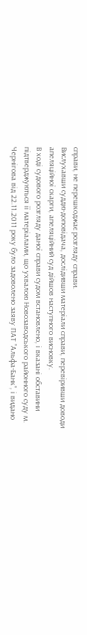справи, не перешкоджає розгляду справи.
Вислухавши суддю-доповідача, дослідивши матеріали справи, перевіривши доводи апеляційної скарги, апеляційний суд дійшов наступного висновку.
В ході судового розгляду даної справи судом встановлено, і вказані обставини підтверджуються її матеріалами, що ухвалою Новозаводського районного суду м. Чернігова від 22.11.2011 року було задоволено заяву ПАТ ”Альфа-Банк”, і видано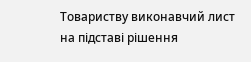Товариству виконавчий лист на підставі рішення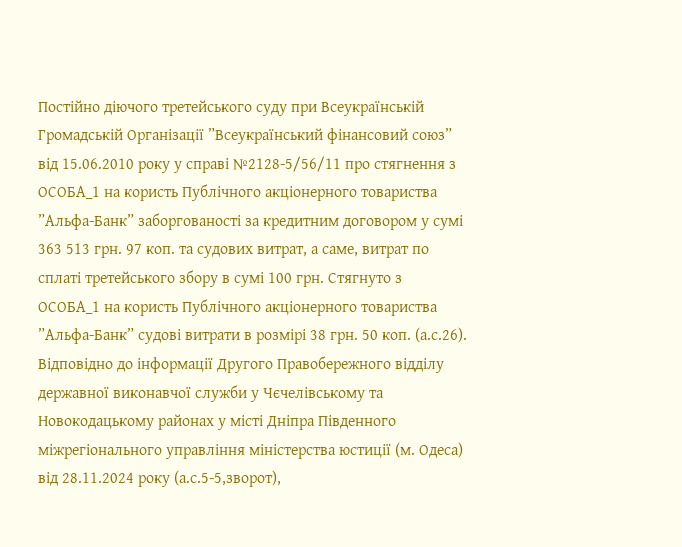Постійно діючого третейського суду при Всеукраїнській Громадській Організації ”Всеукраїнський фінансовий союз” від 15.06.2010 року у справі №2128-5/56/11 про стягнення з ОСОБА_1 на користь Публічного акціонерного товариства ”Альфа-Банк” заборгованості за кредитним договором у сумі 363 513 грн. 97 коп. та судових витрат, а саме, витрат по сплаті третейського збору в сумі 100 грн. Стягнуто з ОСОБА_1 на користь Публічного акціонерного товариства ”Альфа-Банк” судові витрати в розмірі 38 грн. 50 коп. (а.с.26).
Відповідно до інформації Другого Правобережного відділу державної виконавчої служби у Чєчелівському та Новокодацькому районах у місті Дніпра Південного міжрегіонального управління міністерства юстиції (м. Одеса) від 28.11.2024 року (а.с.5-5,зворот),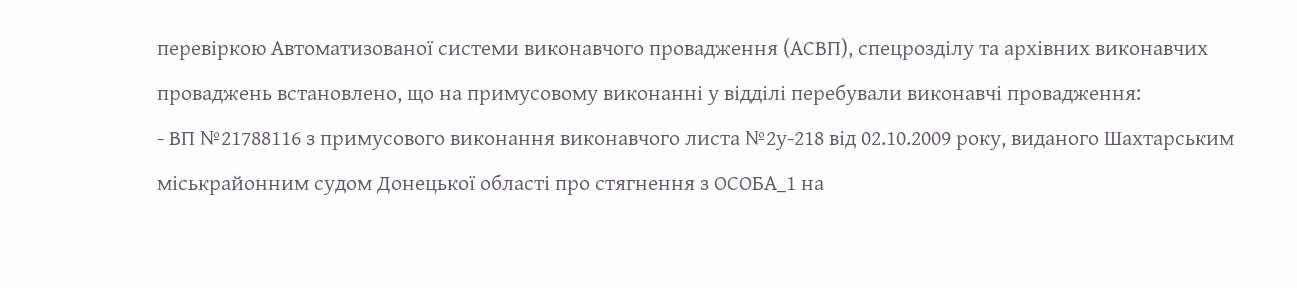перевіркою Автоматизованої системи виконавчого провадження (АСВП), спецрозділу та архівних виконавчих проваджень встановлено, що на примусовому виконанні у відділі перебували виконавчі провадження:
- ВП №21788116 з примусового виконання виконавчого листа №2у-218 від 02.10.2009 року, виданого Шахтарським міськрайонним судом Донецької області про стягнення з ОСОБА_1 на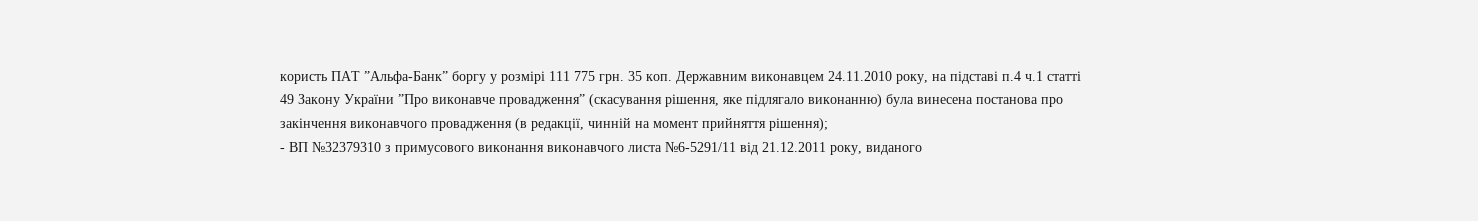користь ПАТ ”Альфа-Банк” боргу у розмірі 111 775 грн. 35 коп. Державним виконавцем 24.11.2010 року, на підставі п.4 ч.1 статті 49 Закону України ”Про виконавче провадження” (скасування рішення, яке підлягало виконанню) була винесена постанова про закінчення виконавчого провадження (в редакції, чинній на момент прийняття рішення);
- ВП №32379310 з примусового виконання виконавчого листа №6-5291/11 від 21.12.2011 року, виданого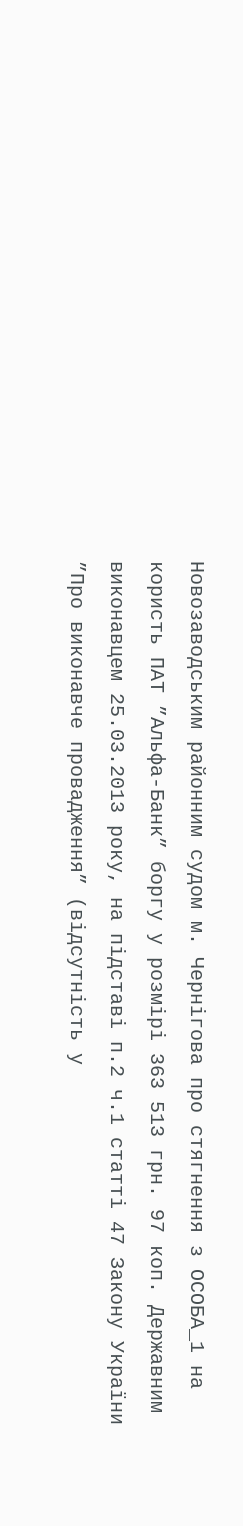Новозаводським районним судом м. Чернігова про стягнення з ОСОБА_1 на користь ПАТ ”Альфа-Банк” боргу у розмірі 363 513 грн. 97 коп. Державним виконавцем 25.03.2013 року, на підставі п.2 ч.1 статті 47 Закону України ”Про виконавче провадження” (відсутність у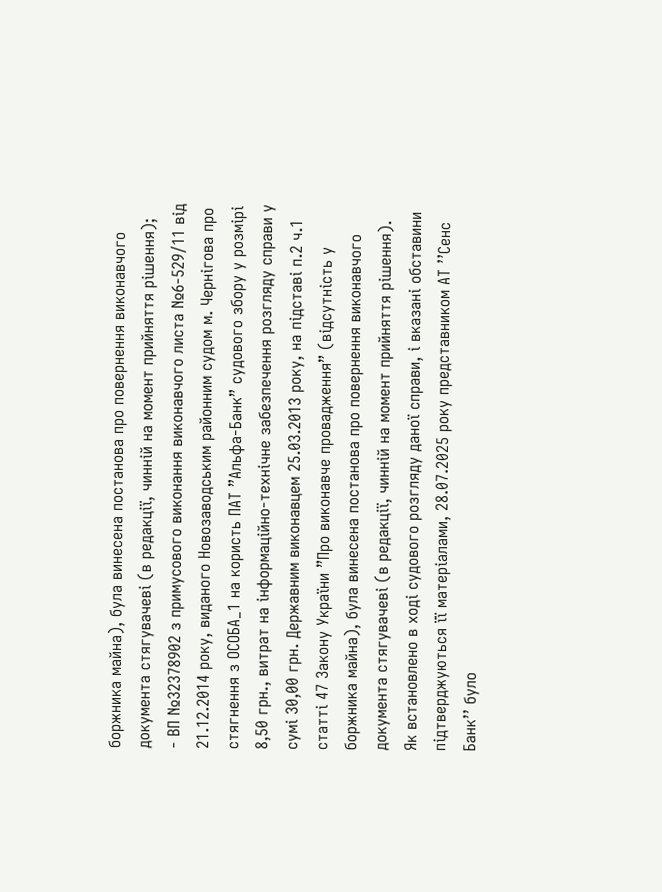боржника майна), була винесена постанова про повернення виконавчого документа стягувачеві (в редакції, чинній на момент прийняття рішення);
- ВП №32378902 з примусового виконання виконавчого листа №6-529/11 від 21.12.2014 року, виданого Новозаводським районним судом м. Чернігова про стягнення з ОСОБА_1 на користь ПАТ ”Альфа-Банк” судового збору у розмірі 8,50 грн., витрат на інформаційно-технічне забезпечення розгляду справи у сумі 30,00 грн. Державним виконавцем 25.03.2013 року, на підставі п.2 ч.1 статті 47 Закону України ”Про виконавче провадження” (відсутність у боржника майна), була винесена постанова про повернення виконавчого документа стягувачеві (в редакції, чинній на момент прийняття рішення).
Як встановлено в ході судового розгляду даної справи, і вказані обставини підтверджуються її матеріалами, 28.07.2025 року представником АТ ’’Сенс Банк’’ було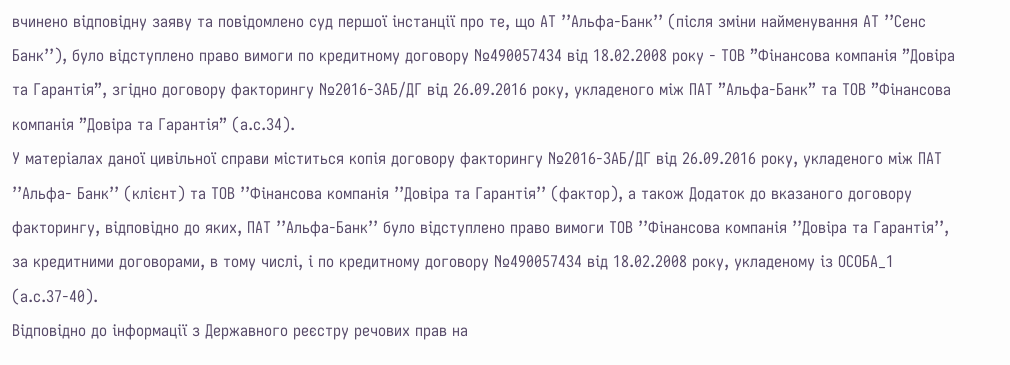вчинено відповідну заяву та повідомлено суд першої інстанції про те, що АТ ’’Альфа-Банк’’ (після зміни найменування АТ ’’Сенс Банк’’), було відступлено право вимоги по кредитному договору №490057434 від 18.02.2008 року - ТОВ ”Фінансова компанія ”Довіра та Гарантія”, згідно договору факторингу №2016-3АБ/ДГ від 26.09.2016 року, укладеного між ПАТ ”Альфа-Банк” та ТОВ ”Фінансова компанія ”Довіра та Гарантія” (а.с.34).
У матеріалах даної цивільної справи міститься копія договору факторингу №2016-3АБ/ДГ від 26.09.2016 року, укладеного між ПАТ ’’Альфа- Банк’’ (клієнт) та ТОВ ’’Фінансова компанія ’’Довіра та Гарантія’’ (фактор), а також Додаток до вказаного договору факторингу, відповідно до яких, ПАТ ’’Альфа-Банк’’ було відступлено право вимоги ТОВ ’’Фінансова компанія ’’Довіра та Гарантія’’, за кредитними договорами, в тому числі, і по кредитному договору №490057434 від 18.02.2008 року, укладеному із ОСОБА_1 (а.с.37-40).
Відповідно до інформації з Державного реєстру речових прав на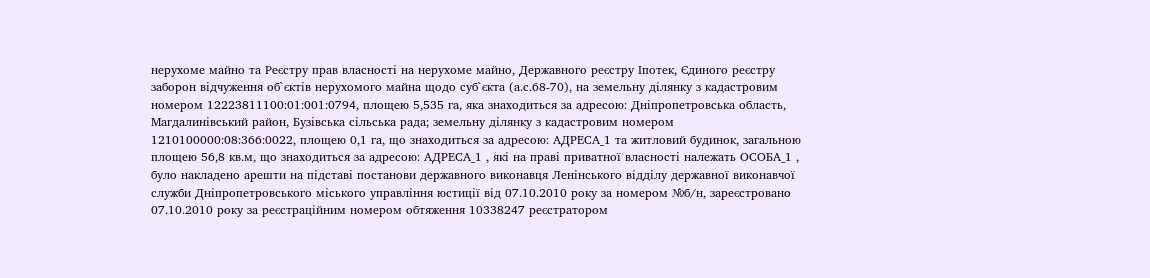нерухоме майно та Реєстру прав власності на нерухоме майно, Державного реєстру Іпотек, Єдиного реєстру заборон відчуження об`єктів нерухомого майна щодо суб`єкта (а.с.68-70), на земельну ділянку з кадастровим номером 12223811100:01:001:0794, площею 5,535 га, яка знаходиться за адресою: Дніпропетровська область, Магдалинівський район, Бузівська сільська рада; земельну ділянку з кадастровим номером 1210100000:08:366:0022, площею 0,1 га, що знаходиться за адресою: АДРЕСА_1 та житловий будинок, загальною площею 56,8 кв.м, що знаходиться за адресою: АДРЕСА_1 , які на праві приватної власності належать ОСОБА_1 , було накладено арешти на підставі постанови державного виконавця Ленінського відділу державної виконавчої служби Дніпропетровського міського управління юстиції від 07.10.2010 року за номером №б/н, зареєстровано 07.10.2010 року за реєстраційним номером обтяження 10338247 реєстратором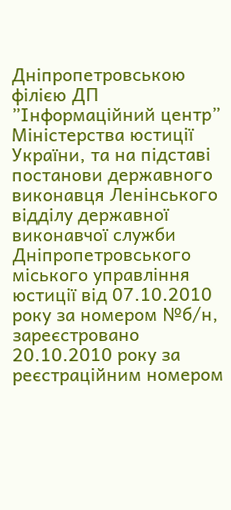Дніпропетровською філією ДП ”Інформаційний центр” Міністерства юстиції України, та на підставі постанови державного виконавця Ленінського відділу державної виконавчої служби Дніпропетровського міського управління юстиції від 07.10.2010 року за номером №б/н, зареєстровано 20.10.2010 року за реєстраційним номером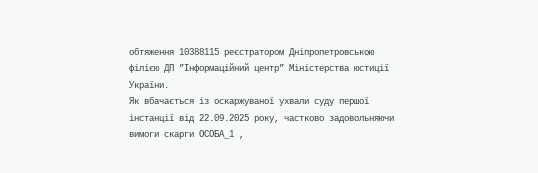обтяження 10388115 реєстратором Дніпропетровською філією ДП ”Інформаційний центр” Міністерства юстиції України.
Як вбачається із оскаржуваної ухвали суду першої інстанції від 22.09.2025 року, частково задовольняючи вимоги скарги ОСОБА_1 ,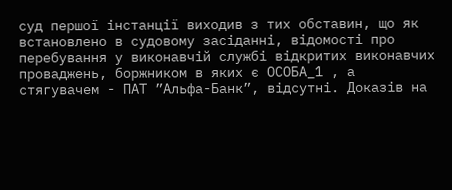суд першої інстанції виходив з тих обставин, що як встановлено в судовому засіданні, відомості про перебування у виконавчій службі відкритих виконавчих проваджень, боржником в яких є ОСОБА_1 , а стягувачем - ПАТ ”Альфа-Банк”, відсутні. Доказів на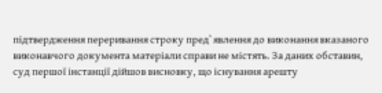підтвердження переривання строку пред`явлення до виконання вказаного виконавчого документа матеріали справи не містять. За даних обставин, суд першої інстанції дійшов висновку, що існування арешту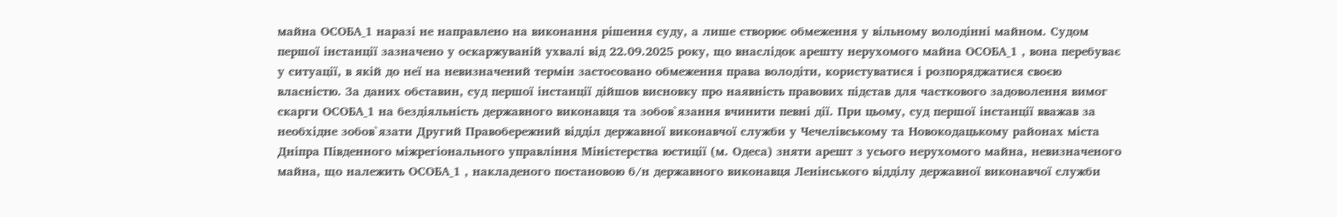майна ОСОБА_1 наразі не направлено на виконання рішення суду, а лише створює обмеження у вільному володінні майном. Судом першої інстанції зазначено у оскаржуваній ухвалі від 22.09.2025 року, що внаслідок арешту нерухомого майна ОСОБА_1 , вона перебуває у ситуації, в якій до неї на невизначений термін застосовано обмеження права володіти, користуватися і розпоряджатися своєю власністю. За даних обставин, суд першої інстанції дійшов висновку про наявність правових підстав для часткового задоволення вимог скарги ОСОБА_1 на бездіяльність державного виконавця та зобов`язання вчинити певні дії. При цьому, суд першої інстанції вважав за необхідне зобов`язати Другий Правобережний відділ державної виконавчої служби у Чечелівському та Новокодацькому районах міста Дніпра Південного міжрегіонального управління Міністерства юстиції (м. Одеса) зняти арешт з усього нерухомого майна, невизначеного майна, що належить ОСОБА_1 , накладеного постановою б/н державного виконавця Ленінського відділу державної виконавчої служби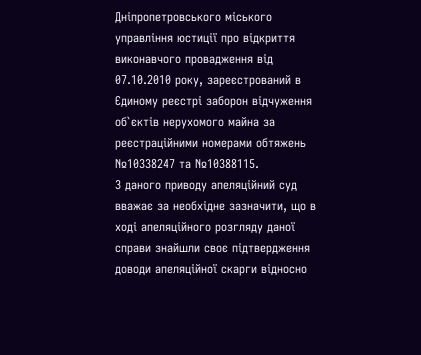Дніпропетровського міського управління юстиції про відкриття виконавчого провадження від 07.10.2010 року, зареєстрований в Єдиному реєстрі заборон відчуження об`єктів нерухомого майна за реєстраційними номерами обтяжень №10338247 та №10388115.
З даного приводу апеляційний суд вважає за необхідне зазначити, що в ході апеляційного розгляду даної справи знайшли своє підтвердження доводи апеляційної скарги відносно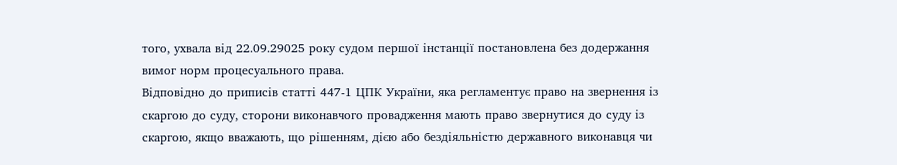того, ухвала від 22.09.29025 року судом першої інстанції постановлена без додержання вимог норм процесуального права.
Відповідно до приписів статті 447-1 ЦПК України, яка регламентує право на звернення із скаргою до суду, сторони виконавчого провадження мають право звернутися до суду із скаргою, якщо вважають, що рішенням, дією або бездіяльністю державного виконавця чи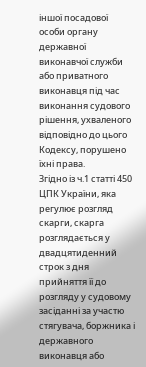іншої посадової особи органу державної виконавчої служби або приватного виконавця під час виконання судового рішення, ухваленого відповідно до цього Кодексу, порушено їхні права.
Згідно із ч.1 статті 450 ЦПК України, яка регулює розгляд скарги, скарга розглядається у двадцятиденний строк з дня прийняття її до розгляду у судовому засіданні за участю стягувача, боржника і державного виконавця або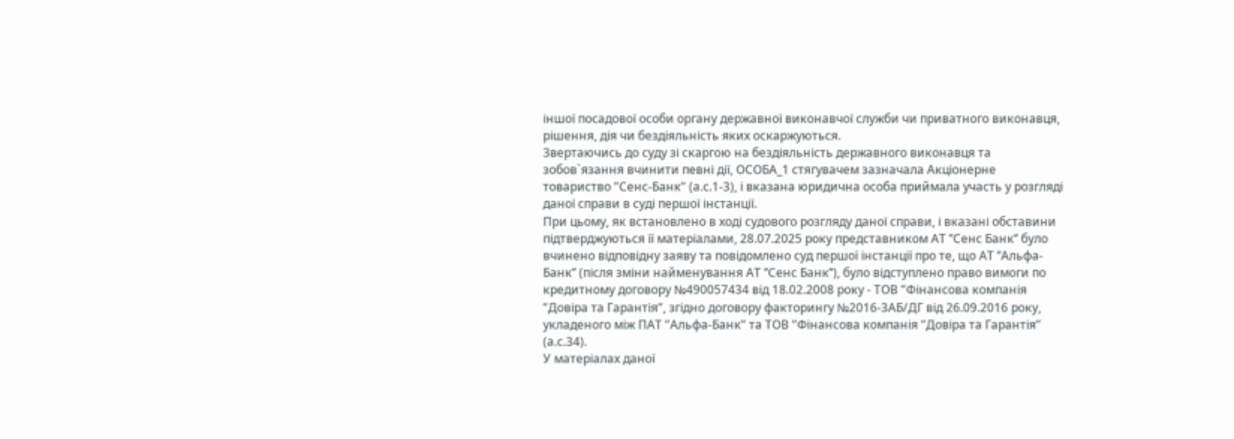іншої посадової особи органу державної виконавчої служби чи приватного виконавця, рішення, дія чи бездіяльність яких оскаржуються.
Звертаючись до суду зі скаргою на бездіяльність державного виконавця та зобов`язання вчинити певні дії, ОСОБА_1 стягувачем зазначала Акціонерне товариство ”Сенс-Банк” (а.с.1-3), і вказана юридична особа приймала участь у розгляді даної справи в суді першої інстанції.
При цьому, як встановлено в ході судового розгляду даної справи, і вказані обставини підтверджуються її матеріалами, 28.07.2025 року представником АТ ’’Сенс Банк’’ було вчинено відповідну заяву та повідомлено суд першої інстанції про те, що АТ ’’Альфа-Банк’’ (після зміни найменування АТ ’’Сенс Банк’’), було відступлено право вимоги по кредитному договору №490057434 від 18.02.2008 року - ТОВ ”Фінансова компанія ”Довіра та Гарантія”, згідно договору факторингу №2016-3АБ/ДГ від 26.09.2016 року, укладеного між ПАТ ”Альфа-Банк” та ТОВ ”Фінансова компанія ”Довіра та Гарантія” (а.с.34).
У матеріалах даної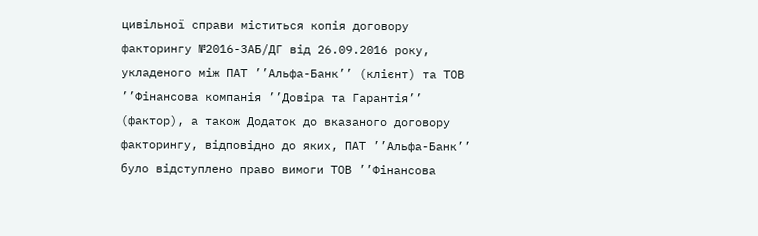цивільної справи міститься копія договору факторингу №2016-3АБ/ДГ від 26.09.2016 року, укладеного між ПАТ ’’Альфа-Банк’’ (клієнт) та ТОВ ’’Фінансова компанія ’’Довіра та Гарантія’’ (фактор), а також Додаток до вказаного договору факторингу, відповідно до яких, ПАТ ’’Альфа-Банк’’ було відступлено право вимоги ТОВ ’’Фінансова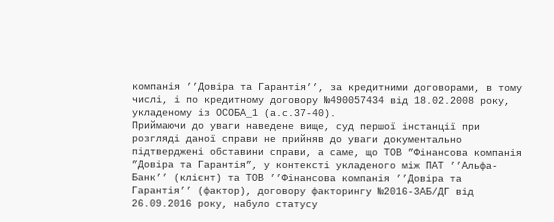компанія ’’Довіра та Гарантія’’, за кредитними договорами, в тому числі, і по кредитному договору №490057434 від 18.02.2008 року, укладеному із ОСОБА_1 (а.с.37-40).
Приймаючи до уваги наведене вище, суд першої інстанції при розгляді даної справи не прийняв до уваги документально підтверджені обставини справи, а саме, що ТОВ ”Фінансова компанія ”Довіра та Гарантія”, у контексті укладеного між ПАТ ’’Альфа-Банк’’ (клієнт) та ТОВ ’’Фінансова компанія ’’Довіра та Гарантія’’ (фактор), договору факторингу №2016-3АБ/ДГ від 26.09.2016 року, набуло статусу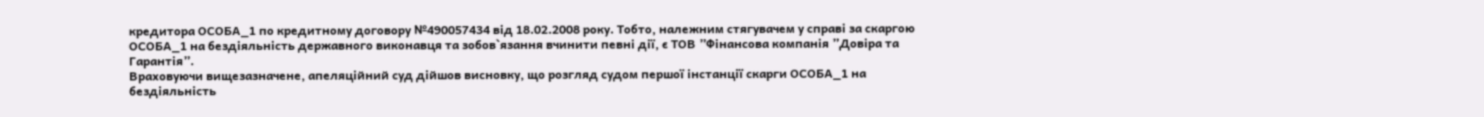кредитора ОСОБА_1 по кредитному договору №490057434 від 18.02.2008 року. Тобто, належним стягувачем у справі за скаргою ОСОБА_1 на бездіяльність державного виконавця та зобов`язання вчинити певні дії, є ТОВ ”Фінансова компанія ”Довіра та Гарантія”.
Враховуючи вищезазначене, апеляційний суд дійшов висновку, що розгляд судом першої інстанції скарги ОСОБА_1 на бездіяльність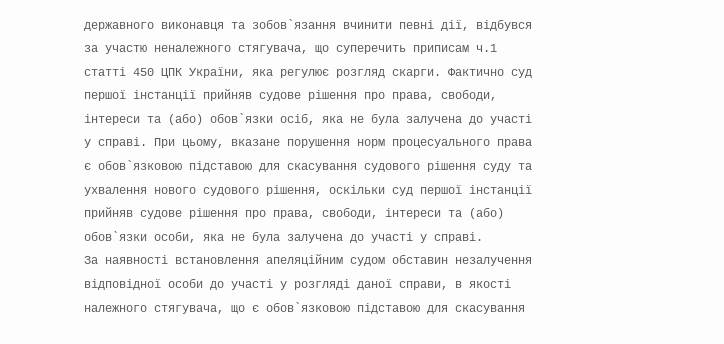державного виконавця та зобов`язання вчинити певні дії, відбувся за участю неналежного стягувача, що суперечить приписам ч.1 статті 450 ЦПК України, яка регулює розгляд скарги. Фактично суд першої інстанції прийняв судове рішення про права, свободи, інтереси та (або) обов`язки осіб, яка не була залучена до участі у справі. При цьому, вказане порушення норм процесуального права є обов`язковою підставою для скасування судового рішення суду та ухвалення нового судового рішення, оскільки суд першої інстанції прийняв судове рішення про права, свободи, інтереси та (або) обов`язки особи, яка не була залучена до участі у справі.
За наявності встановлення апеляційним судом обставин незалучення відповідної особи до участі у розгляді даної справи, в якості належного стягувача, що є обов`язковою підставою для скасування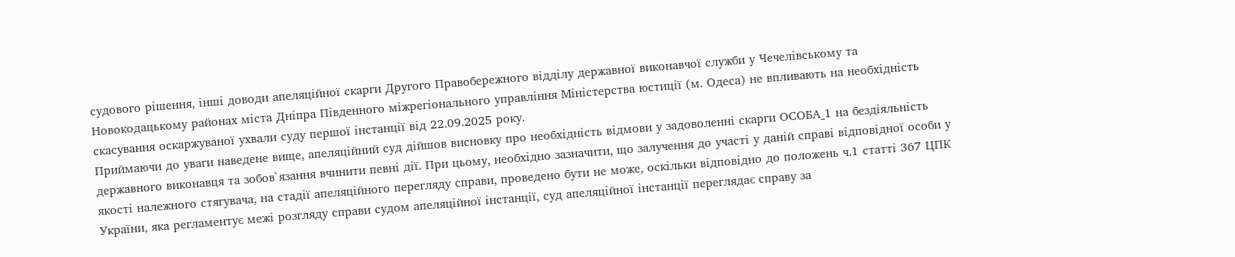судового рішення, інші доводи апеляційної скарги Другого Правобережного відділу державної виконавчої служби у Чечелівському та Новокодацькому районах міста Дніпра Південного міжрегіонального управління Міністерства юстиції (м. Одеса) не впливають на необхідність скасування оскаржуваної ухвали суду першої інстанції від 22.09.2025 року.
Приймаючи до уваги наведене вище, апеляційний суд дійшов висновку про необхідність відмови у задоволенні скарги ОСОБА_1 на бездіяльність державного виконавця та зобов`язання вчинити певні дії. При цьому, необхідно зазначити, що залучення до участі у даній справі відповідної особи у якості належного стягувача, на стадії апеляційного перегляду справи, проведено бути не може, оскільки відповідно до положень ч.1 статті 367 ЦПК України, яка регламентує межі розгляду справи судом апеляційної інстанції, суд апеляційної інстанції переглядає справу за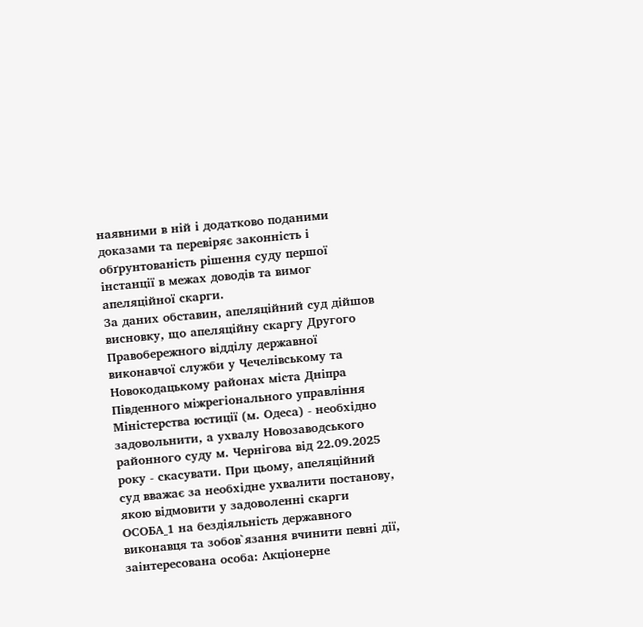наявними в ній і додатково поданими доказами та перевіряє законність і обґрунтованість рішення суду першої інстанції в межах доводів та вимог апеляційної скарги.
За даних обставин, апеляційний суд дійшов висновку, що апеляційну скаргу Другого Правобережного відділу державної виконавчої служби у Чечелівському та Новокодацькому районах міста Дніпра Південного міжрегіонального управління Міністерства юстиції (м. Одеса) - необхідно задовольнити, а ухвалу Новозаводського районного суду м. Чернігова від 22.09.2025 року - скасувати. При цьому, апеляційний суд вважає за необхідне ухвалити постанову, якою відмовити у задоволенні скарги ОСОБА_1 на бездіяльність державного виконавця та зобов`язання вчинити певні дії, заінтересована особа: Акціонерне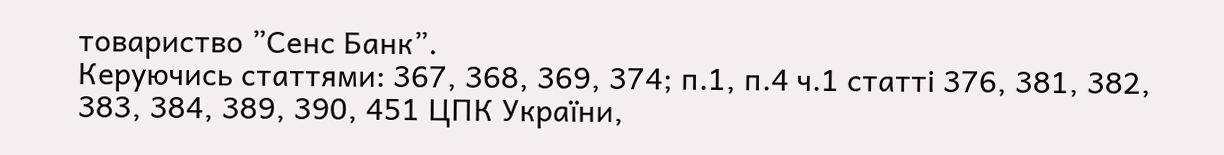товариство ”Сенс Банк”.
Керуючись статтями: 367, 368, 369, 374; п.1, п.4 ч.1 статті 376, 381, 382, 383, 384, 389, 390, 451 ЦПК України,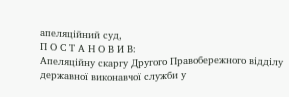апеляційний суд,
П О С Т А Н О В И В:
Апеляційну скаргу Другого Правобережного відділу державної виконавчої служби у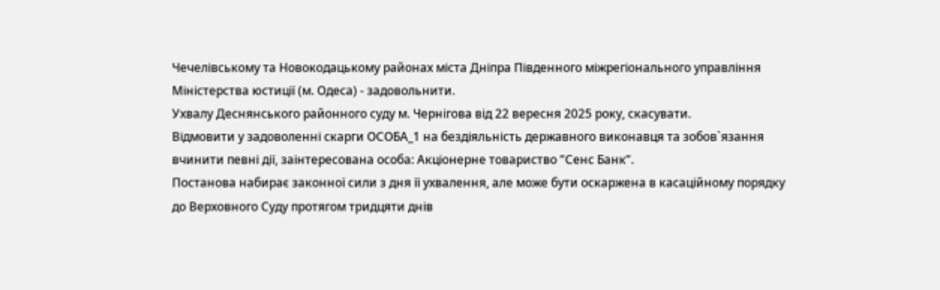Чечелівському та Новокодацькому районах міста Дніпра Південного міжрегіонального управління Міністерства юстиції (м. Одеса) - задовольнити.
Ухвалу Деснянського районного суду м. Чернігова від 22 вересня 2025 року, скасувати.
Відмовити у задоволенні скарги ОСОБА_1 на бездіяльність державного виконавця та зобов`язання вчинити певні дії, заінтересована особа: Акціонерне товариство ”Сенс Банк”.
Постанова набирає законної сили з дня її ухвалення, але може бути оскаржена в касаційному порядку до Верховного Суду протягом тридцяти днів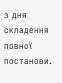з дня складення повної постанови.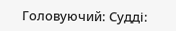Головуючий: Судді: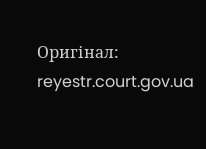Оригінал: reyestr.court.gov.ua